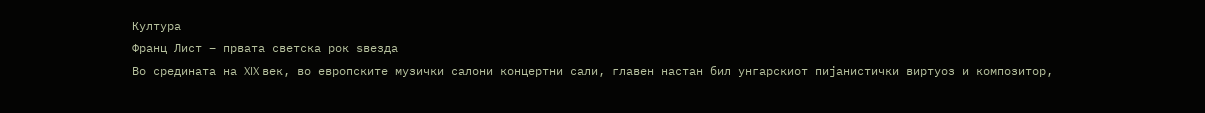Култура
Франц Лист – првата светска рок ѕвезда
Во средината на XIX век, во европските музички салони концертни сали, главен настан бил унгарскиот пијанистички виртуоз и композитор,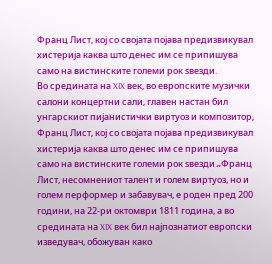Франц Лист, кој со својата појава предизвикувал хистерија каква што денес им се припишува само на вистинските големи рок ѕвезди.
Во средината на XIX век, во европските музички салони концертни сали, главен настан бил унгарскиот пијанистички виртуоз и композитор, Франц Лист, кој со својата појава предизвикувал хистерија каква што денес им се припишува само на вистинските големи рок ѕвезди.„Франц Лист, несомнениот талент и голем виртуоз, но и голем перформер и забавувач, е роден пред 200 години, на 22-ри октомври 1811 година, а во средината на XIX век бил најпознатиот европски изведувач, обожуван како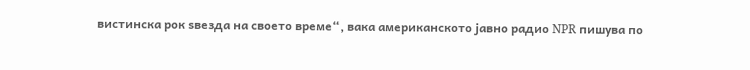вистинска рок ѕвезда на своето време“, вака американското јавно радио NPR пишува по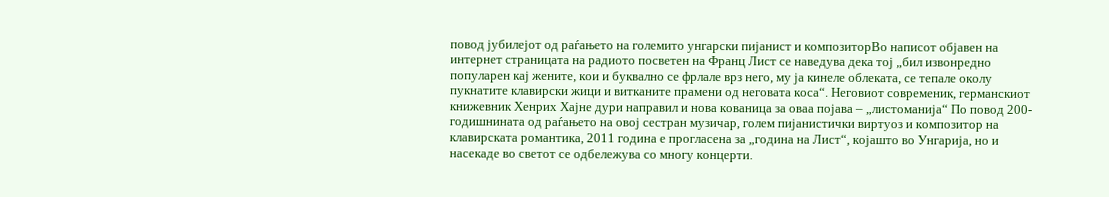повод јубилејот од раѓањето на големито унгарски пијанист и композиторВо написот објавен на интернет страницата на радиото посветен на Франц Лист се наведува дека тој „бил извонредно популарен кај жените, кои и буквално се фрлале врз него, му ја кинеле облеката, се тепале околу пукнатите клавирски жици и витканите прамени од неговата коса“. Неговиот современик, германскиот книжевник Хенрих Хајне дури направил и нова кованица за оваа појава – „листоманија“ По повод 200-годишнината од раѓањето на овој сестран музичар, голем пијанистички виртуоз и композитор на клавирската романтика, 2011 година е прогласена за „година на Лист“, којашто во Унгарија, но и насекаде во светот се одбележува со многу концерти.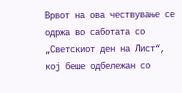Врвот на ова чествување се одржа во саботата со „Светскиот ден на Лист“, кој беше одбележан со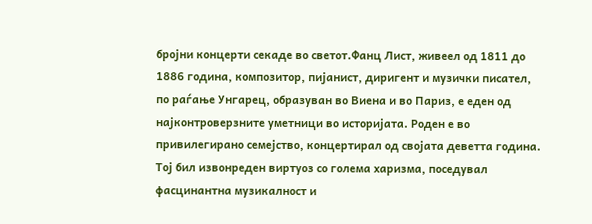бројни концерти секаде во светот.Фанц Лист, живеел од 1811 до 1886 година, композитор, пијанист, диригент и музички писател, по раѓање Унгарец, образуван во Виена и во Париз, е еден од најконтроверзните уметници во историјата. Роден е во привилегирано семејство, концертирал од својата деветта година. Тој бил извонреден виртуоз со голема харизма, поседувал фасцинантна музикалност и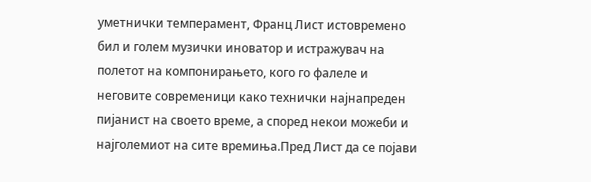уметнички темперамент, Франц Лист истовремено бил и голем музички иноватор и истражувач на полетот на компонирањето, кого го фалеле и неговите современици како технички најнапреден пијанист на своето време, а според некои можеби и најголемиот на сите времиња.Пред Лист да се појави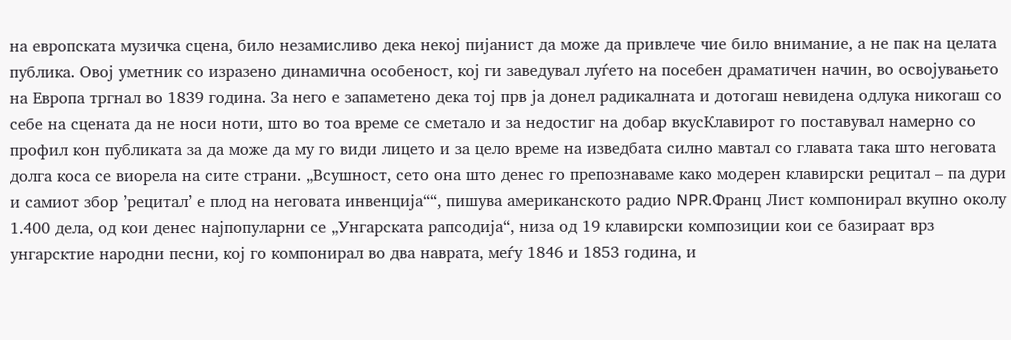на европската музичка сцена, било незамисливо дека некој пијанист да може да привлече чие било внимание, а не пак на целата публика. Овој уметник со изразено динамична особеност, кој ги заведувал луѓето на посебен драматичен начин, во освојувањето на Европа тргнал во 1839 година. За него е запаметено дека тој прв ја донел радикалната и дотогаш невидена одлука никогаш со себе на сцената да не носи ноти, што во тоа време се сметало и за недостиг на добар вкусКлавирот го поставувал намерно со профил кон публиката за да може да му го види лицето и за цело време на изведбата силно мавтал со главата така што неговата долга коса се виорела на сите страни. „Всушност, сето она што денес го препознаваме како модерен клавирски рецитал – па дури и самиот збор ’рецитал’ е плод на неговата инвенција““, пишува американското радио NPR.Франц Лист компонирал вкупно околу 1.400 дела, од кои денес најпопуларни се „Унгарската рапсодија“, низа од 19 клавирски композиции кои се базираат врз унгарсктие народни песни, кој го компонирал во два наврата, меѓу 1846 и 1853 година, и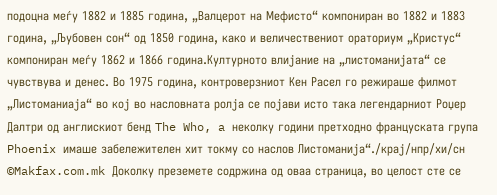подоцна меѓу 1882 и 1885 година, „Валцерот на Мефисто“ компониран во 1882 и 1883 година, „Љубовен сон“ од 1850 година, како и величествениот ораториум „Кристус“ компониран меѓу 1862 и 1866 година.Културното влијание на „листоманијата“ се чувствува и денес. Во 1975 година, контроверзниот Кен Расел го режираше филмот „Листоманиаја“ во кој во насловната ролја се појави исто така легендарниот Роџер Далтри од англискиот бенд The Who, a неколку години претходно француската група Phoenix имаше забележителен хит токму со наслов Листоманија“./крај/нпр/хи/сн
©Makfax.com.mk Доколку преземете содржина од оваа страница, во целост сте се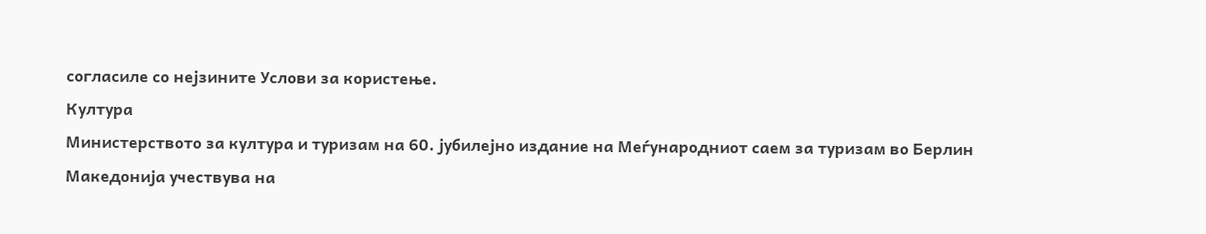согласиле со нејзините Услови за користење.
Култура
Министерството за култура и туризам на 60. јубилејно издание на Меѓународниот саем за туризам во Берлин
Македонија учествува на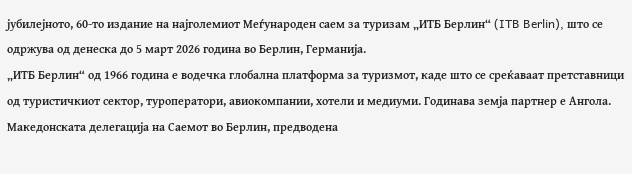јубилејното, 60-то издание на најголемиот Меѓународен саем за туризам „ИТБ Берлин“ (ITB Berlin), што се одржува од денеска до 5 март 2026 година во Берлин, Германија.
„ИТБ Берлин“ од 1966 година е водечка глобална платформа за туризмот, каде што се среќаваат претставници од туристичкиот сектор, туроператори, авиокомпании, хотели и медиуми. Годинава земја партнер е Ангола.
Македонската делегација на Саемот во Берлин, предводена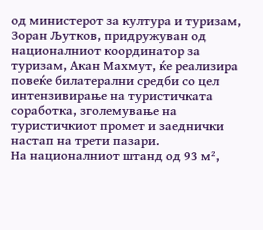од министерот за култура и туризам, Зоран Љутков, придружуван од националниот координатор за туризам, Акан Махмут, ќе реализира повеќе билатерални средби со цел интензивирање на туристичката соработка, зголемување на туристичкиот промет и заеднички настап на трети пазари.
На националниот штанд од 93 м²,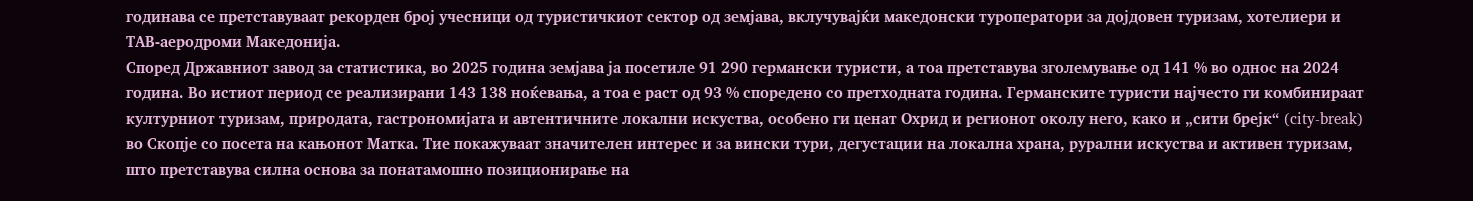годинава се претставуваат рекорден број учесници од туристичкиот сектор од земјава, вклучувајќи македонски туроператори за дојдовен туризам, хотелиери и ТАВ-аеродроми Македонија.
Според Државниот завод за статистика, во 2025 година земјава ја посетиле 91 290 германски туристи, а тоа претставува зголемување од 141 % во однос на 2024 година. Во истиот период се реализирани 143 138 ноќевања, а тоа е раст од 93 % споредено со претходната година. Германските туристи најчесто ги комбинираат културниот туризам, природата, гастрономијата и автентичните локални искуства, особено ги ценат Охрид и регионот околу него, како и „сити брејк“ (city-break) во Скопје со посета на кањонот Матка. Тие покажуваат значителен интерес и за вински тури, дегустации на локална храна, рурални искуства и активен туризам, што претставува силна основа за понатамошно позиционирање на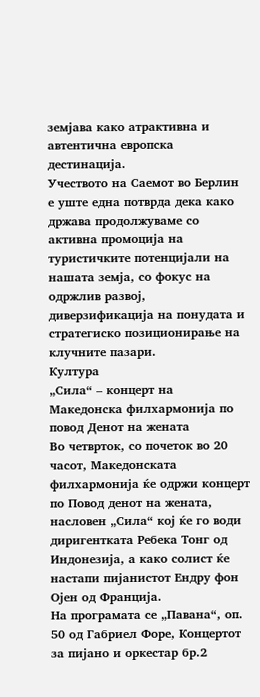земјава како атрактивна и автентична европска дестинација.
Учеството на Саемот во Берлин е уште една потврда дека како држава продолжуваме со активна промоција на туристичките потенцијали на нашата земја, со фокус на одржлив развој, диверзификација на понудата и стратегиско позиционирање на клучните пазари.
Култура
„Сила“ – концерт на Македонска филхармонија по повод Денот на жената
Во четврток, со почеток во 20 часот, Македонската филхармонија ќе одржи концерт по Повод денот на жената, насловен „Сила“ кој ќе го води диригентката Ребека Тонг од Индонезија, а како солист ќе настапи пијанистот Ендру фон Ојен од Франција.
На програмата се „Павана“, оп. 50 од Габриел Форе, Концертот за пијано и оркестар бр.2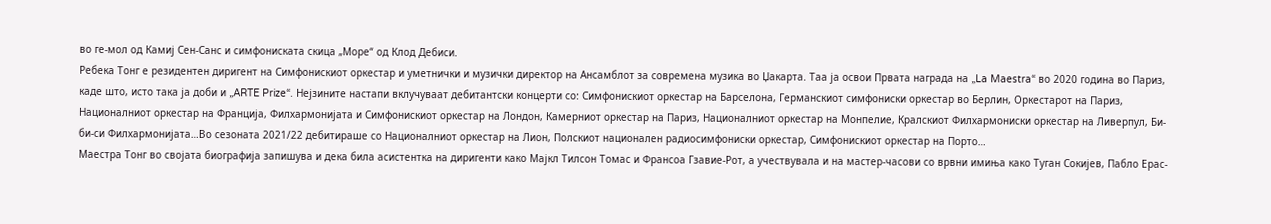во ге-мол од Камиј Сен-Санс и симфониската скица „Море“ од Клод Дебиси.
Ребека Тонг е резидентен диригент на Симфонискиот оркестар и уметнички и музички директор на Ансамблот за современа музика во Џакарта. Таа ја освои Првата награда на „La Maestra“ во 2020 година во Париз, каде што, исто така ја доби и „ARTE Prize“. Нејзините настапи вклучуваат дебитантски концерти со: Симфонискиот оркестар на Барселона, Германскиот симфониски оркестар во Берлин, Оркестарот на Париз, Националниот оркестар на Франција, Филхармонијата и Симфонискиот оркестар на Лондон, Камерниот оркестар на Париз, Националниот оркестар на Монпелие, Кралскиот Филхармониски оркестар на Ливерпул, Би-би-си Филхармонијата…Во сезоната 2021/22 дебитираше со Националниот оркестар на Лион, Полскиот национален радиосимфониски оркестар, Симфонискиот оркестар на Порто…
Маестра Тонг во својата биографија запишува и дека била асистентка на диригенти како Мајкл Тилсон Томас и Франсоа Гзавие-Рот, а учествувала и на мастер-часови со врвни имиња како Туган Сокијев, Пабло Ерас-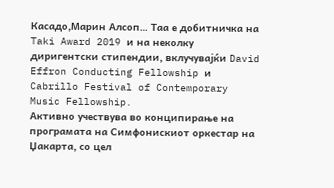Касадо,Марин Алсоп… Таа е добитничка на Taki Award 2019 и на неколку диригентски стипендии, вклучувајќи David Effron Conducting Fellowship и Cabrillo Festival of Contemporary Music Fellowship.
Активно учествува во конципирање на програмата на Симфонискиот оркестар на Џакарта, со цел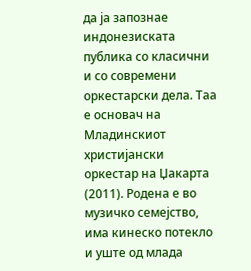да ја запознае индонезиската публика со класични и со современи оркестарски дела. Таа е основач на Младинскиот христијански оркестар на Џакарта (2011). Родена е во музичко семејство, има кинеско потекло и уште од млада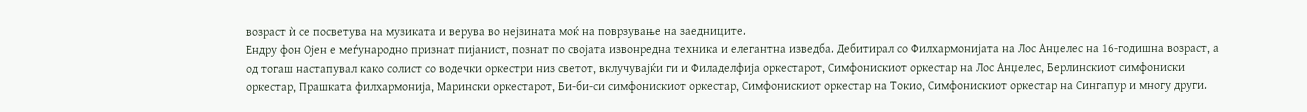возраст ѝ се посветува на музиката и верува во нејзината моќ на поврзување на заедниците.
Ендру фон Ојен е меѓународно признат пијанист, познат по својата извонредна техника и елегантна изведба. Дебитирал со Филхармонијата на Лос Анџелес на 16-годишна возраст, а од тогаш настапувал како солист со водечки оркестри низ светот, вклучувајќи ги и Филаделфија оркестарот, Симфонискиот оркестар на Лос Анџелес, Берлинскиот симфониски оркестар, Прашката филхармонија, Марински оркестарот, Би-би-си симфонискиот оркестар, Симфонискиот оркестар на Токио, Симфонискиот оркестар на Сингапур и многу други.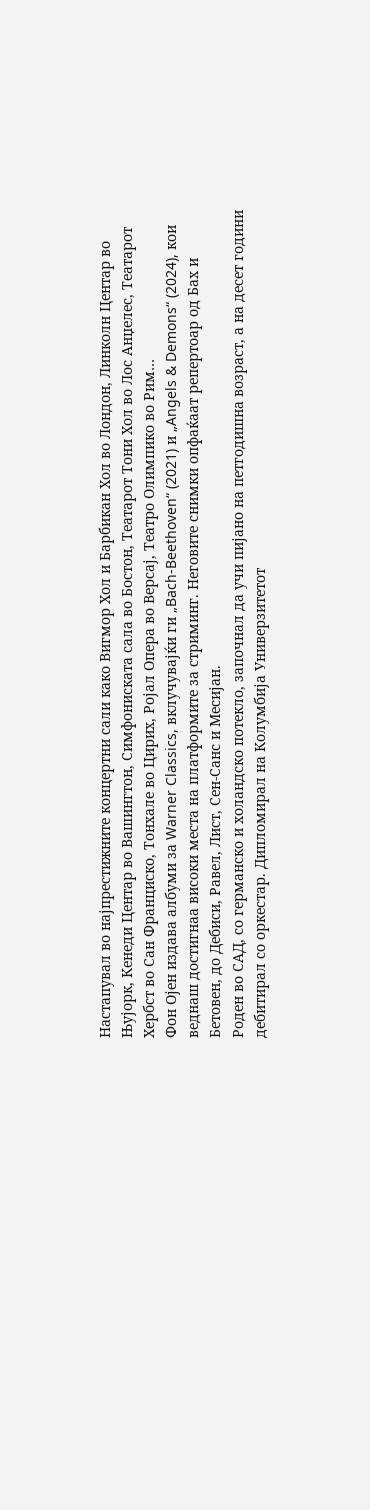Настапувал во најпрестижните концертни сали како Вигмор Хол и Барбикан Хол во Лондон, Линколн Центар во Њујорк, Кенеди Центар во Вашингтон, Симфониската сала во Бостон, Театарот Тони Хол во Лос Анџелес, Театарот Хербст во Сан Франциско, Тонхале во Цирих, Ројал Опера во Версај, Театро Олимпико во Рим…
Фон Ојен издава албуми за Warner Classics, вклучувајќи ги „Bach-Beethoven“ (2021) и „Angels & Demons“ (2024), кои веднаш достигнаа високи места на платформите за стриминг. Неговите снимки опфаќаат репертоар од Бах и Бетовен, до Дебиси, Равел, Лист, Сен-Санс и Месијан.
Роден во САД, со германско и холандско потекло, започнал да учи пијано на петгодишна возраст, а на десет години дебитирал со оркестар. Дипломирал на Колумбија Универзитетот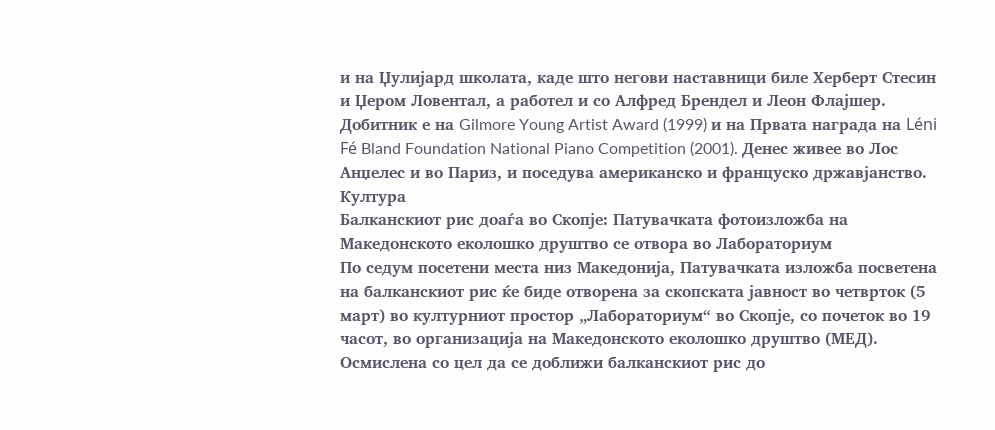и на Џулијард школата, каде што негови наставници биле Херберт Стесин и Џером Ловентал, а работел и со Алфред Брендел и Леон Флајшер. Добитник е на Gilmore Young Artist Award (1999) и на Првата награда на Léni Fé Bland Foundation National Piano Competition (2001). Денес живее во Лос Анџелес и во Париз, и поседува американско и француско државјанство.
Култура
Балканскиот рис доаѓа во Скопје: Патувачката фотоизложба на Македонското еколошко друштво се отвора во Лабораториум
По седум посетени места низ Македонија, Патувачката изложба посветена на балканскиот рис ќе биде отворена за скопската јавност во четврток (5 март) во културниот простор „Лабораториум“ во Скопје, со почеток во 19 часот, во организација на Македонското еколошко друштво (МЕД).
Осмислена со цел да се доближи балканскиот рис до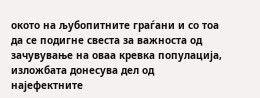окото на љубопитните граѓани и со тоа да се подигне свеста за важноста од зачувување на оваа кревка популација, изложбата донесува дел од најефектните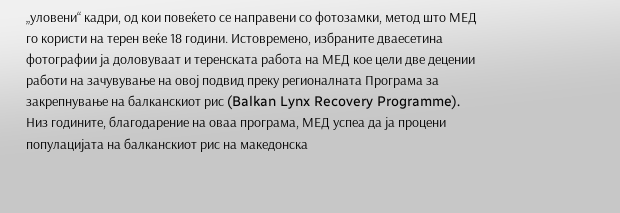„уловени“ кадри, од кои повеќето се направени со фотозамки, метод што МЕД го користи на терен веќе 18 години. Истовремено, избраните дваесетина фотографии ја доловуваат и теренската работа на МЕД кое цели две децении работи на зачувување на овој подвид преку регионалната Програма за закрепнување на балканскиот рис (Balkan Lynx Recovery Programme).
Низ годините, благодарение на оваа програма, МЕД успеа да ја процени популацијата на балканскиот рис на македонска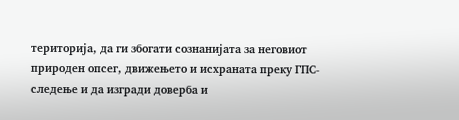територија, да ги збогати сознанијата за неговиот природен опсег, движењето и исхраната преку ГПС-следење и да изгради доверба и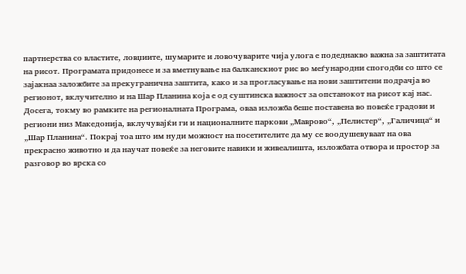партнерства со властите, ловџиите, шумарите и ловочуварите чија улога е подеднакво важна за заштитата на рисот. Програмата придонесе и за вметнување на балканскиот рис во меѓународни спогодби со што се зајакнаа заложбите за прекугранична заштита, како и за прогласување на нови заштитени подрачја во регионот, вклучително и на Шар Планина која е од суштинска важност за опстанокот на рисот кај нас.
Досега, токму во рамките на регионалната Програма, оваа изложба беше поставена во повеќе градови и региони низ Македонија, вклучувајќи ги и националните паркови „Маврово“, „Пелистер“, „Галичица“ и „Шар Планина“. Покрај тоа што им нуди можност на посетителите да му се воодушевуваат на ова прекрасно животно и да научат повеќе за неговите навики и живеалишта, изложбата отвора и простор за разговор во врска со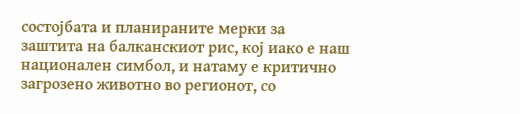состојбата и планираните мерки за заштита на балканскиот рис, кој иако е наш национален симбол, и натаму е критично загрозено животно во регионот, со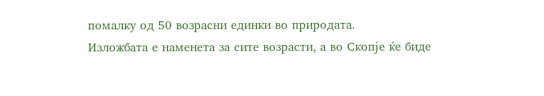помалку од 50 возрасни единки во природата.
Изложбата е наменета за сите возрасти, а во Скопје ќе биде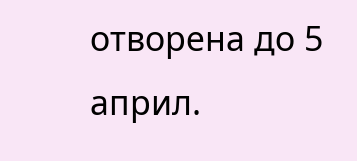отворена до 5 април.